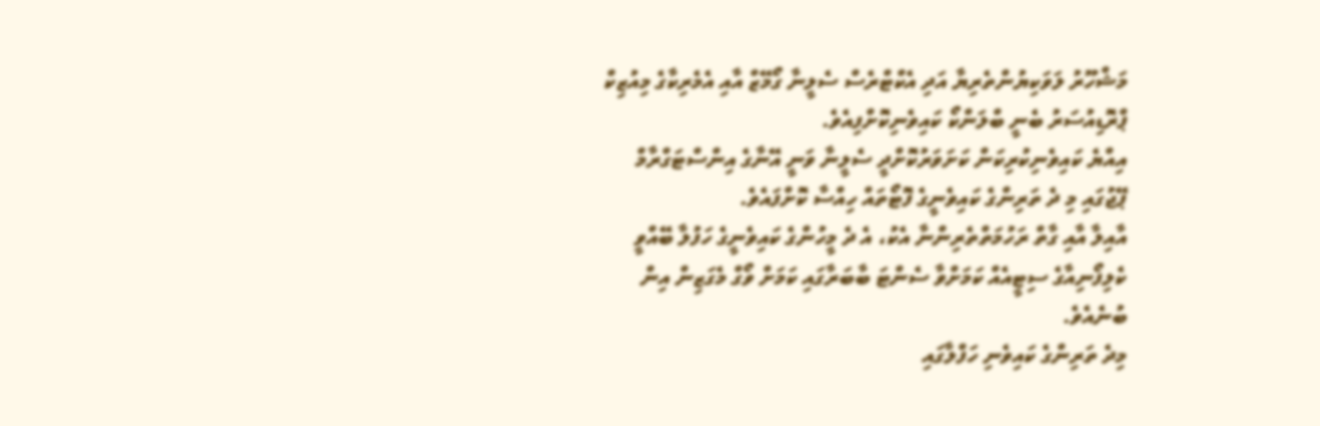މަޝްހޫރު ލަވަކިޔުންތެރިޔާ އަދި އެކްޓްރެސް ސެލީނާ ގޯމޭޒް އާއި އެމެރިކާގެ މިއުޒިކް ޕްރޮޑިއުސަރު ބެނީ ބްލަންކޯ ކައިވެނިކޮށްފިއެވެ.
އިއްޔެ ކައިވެނިކުރިކަން ކަށަވަރުކޮށްދީ ސެލީނާ ވަނީ އޭނާގެ އިންސްޓަގްރާމް ޕޭޖުގައި މި ދެ ތަރިންގެ ކައިވެނީގެ ފޮޓޯތައް ހިއްސާ ކޮށްފައެވެ.
އާއިލާ އާއި ގާތް ރަހުމަތްތެރިންނާ އެކު، އެ ދެ މީހުންގެ ކައިވެނީގެ ހަފުލާ ބޭއްވީ ކެލިފޯނިއާގެ ސިޓީއެއް ކަމަށްވާ ސެންޓަ ބާބަރާގައި ކަމަށް ވޯގް މެގަޒިން އިން ބުނެއެވެ.
މިދެ ތަރިންގެ ކައިވެނި ހަފްލާގައި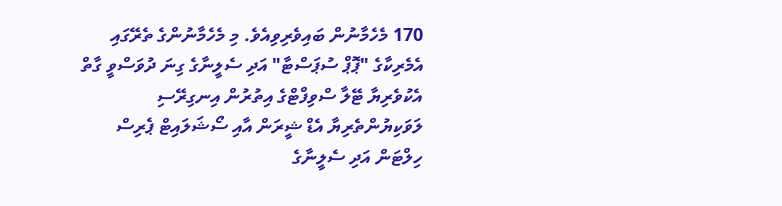170 މެހެމާނުން ބައިވެރިވިއެވެ. މި މެހެމާނުންގެ ތެރޭގައި އެމެރިކާގެ "ޕޮޕް ސުޕަސްޓާ" އަދި ސެލީނާގެ ގިނަ ދުވަސްވީ ގާތް އެކުވެރިޔާ ޓޭލާ ސްވިފްޓްގެ އިތުރުން އިނގިރޭސި ލަވަކިޔުންތެރިޔާ އެޑް ޝީރަން އާއި ސޯޝަލައިޓް ޕެރިސް ހިލްޓަން އަދި ސެލީނާގެ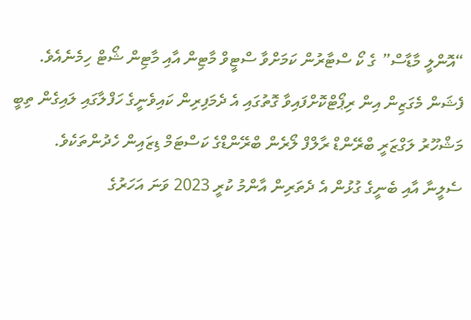“އޮންލީ މާޑާސް” ގެ ކޯ ސްޓާރުން ކަމަށްވާ ސްޓީވް މާޓިން އާއި މާޓިން ޝޯޓް ހިމެނެއެވެ.
ފެޝަން މެގަޒިން އިން ރިޕޯޓްކޮށްފައިވާ ގޮތުގައި އެ ދެމަފިރިން ކައިވެނީގެ ހަފްލާގައި ލައިގެން ތިބީ މަޝްހޫރު ލަގްޒަރީ ބްރޭންޑް ރާލްފް ލޯރެން ބްރޭންޑްގެ ކަސްޓަމް ޑިޒައިން ހެދުންތަކެވެ.
ސެލީނާ އާއި ބެނީގެ ގުޅުން އެ ދެތަރިން އާންމު ކުރީ 2023 ވަނަ އަހަރުގެ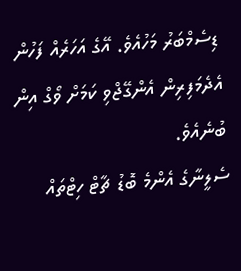ޑިސެމްބަރު މަހުއެވެ. އޭގެ އަހަރެއް ފަހުން އެދެމަފިރިން އެންގޭޖްވި ކަމަށް ވޯގް އިން ބުނެއެވެ.
ސެލީނާގެ އެންމެ ބޮޑު ޗާޓް ހިޓްތައް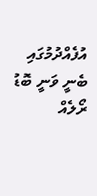އުފެއްދުމުގައި ބެނީ ވަނީ ބޮޑު ރޯލެއް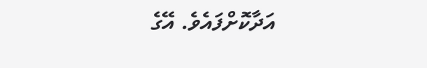އަދާކޮށްފައެވެ. އޭގެ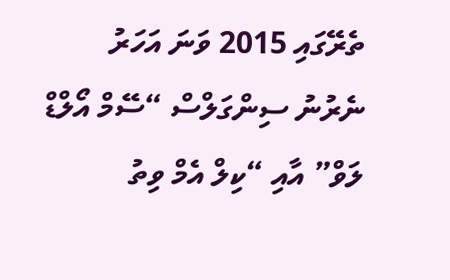ތެރޭގައި 2015 ވަނަ އަހަރު ނެރުނު ސިންގަލްސް “ސޭމް އޯލްޑް ލަވް” އާއި “ކިލް އެމް ވިތު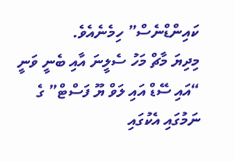ކައިންޑްނެސް” ހިމެނެއެވެ.
މިދިޔަ މާޗް މަހު ސެލީނަ އާއި ބެނީ ވަނީ “އައި ސޭޑް އައި ލަވް ޔޫ ފަސްޓް” ގެ ނަމުގައި އެކުގައި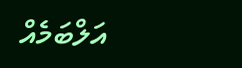އަލްބަމެއް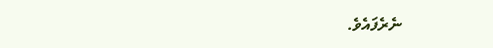ނެރެފައެވެ.